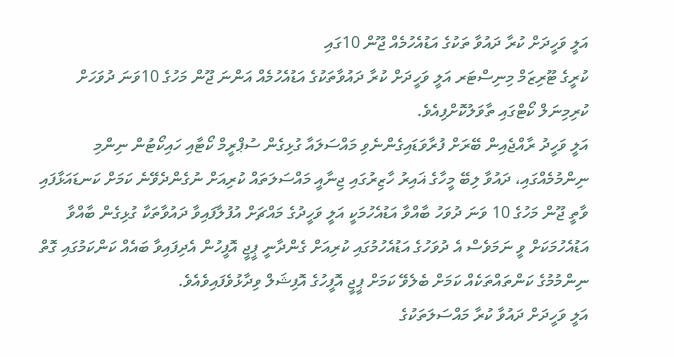އަލީ ވަހީދަށް ކުރާ ދައުވާ ތަކުގެ އަޑުއެހުމެއް ޖޫން 10ގައި
ކުރީގެ ޓޫރިޒަމް މިނިސްޓަރ އަލީ ވަހީދަށް ކުރާ ދައުވާތަކުގެ އަޑުއެހުމެއް އަންނަ ޖޫން މަހުގެ 10ވަނަ ދުވަހަށް ކުރިމިނަލް ކޯޓްގައި ތާވަލުކޮށްފިއެވެ.
އަލީ ވަހީދު ރާއްޖެއިން ބޭރަށް ފުރާވަޑައިގެންނެވި މައްސަލައާ ގުޅިގެން ސުޕްރީމް ކޯޓާއި ހައިކޯޓުން ނިންމި ނިންމުމެއްގައި، ދައުވާ ލިބޭ މީހާގެ ޣައިރު ހާޒިރުގައި ޖިނާއީ މައްސަލަތައް ކުރިއަށް ނުގެންދެވޭނެ ކަމަށް ކަނޑައަޅާފައި ވާތީ ޖޫން މަހުގެ 10 ވަނަ ދުވަހު ބާއްވާ އަޑުއެހުމަކީ އަލީ ވަހީދުގެ މައްޗަށް އުފުލާފައިވާ ދައުވާތަކާ ގުޅިގެން ބާއްވާ އަޑުއެހުމަކަށް ވީ ނަމަވެސް އެ ދުވަހުގެ އަޑުއެހުމުގައި ކުރިއަށް ގެންދާނީ ޕީޖީ އޮފީހުން އެދިފައިވާ ބައެއް ކަންކަމުގައި ގޮތް ނިންމުމުގެ ކަންތައްތަކެއް ކަމަށް ބެލެވޭ ކަމަށް ޕީޖީ އޮފީހުގެ އޮފިޝަލް ވިދާޅުވެފައިވެއެވެ.
އަލީ ވަހީދަށް ދައުވާ ކުރާ މައްސަލަތަކުގެ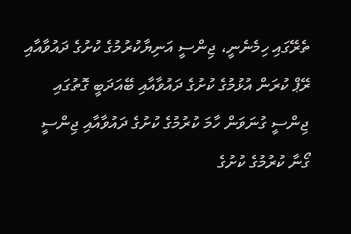ތެރޭގައި ހިމެނެނީ، ޖިންސީ އަނިޔާކުރުމުގެ ކުށުގެ ދައުވާއާއި
ރޭޕް ކުރަން އުޅުމުގެ ކުށުގެ ދައުވާއާއި ބޭއަދަބީ ގޮތުގައި ޖިންސީ ގުނަވަން ހާމަ ކުރުމުގެ ކުށުގެ ދައުވާއާއި ޖިންސީ ގޯނާ ކުރުމުގެ ކުށުގެ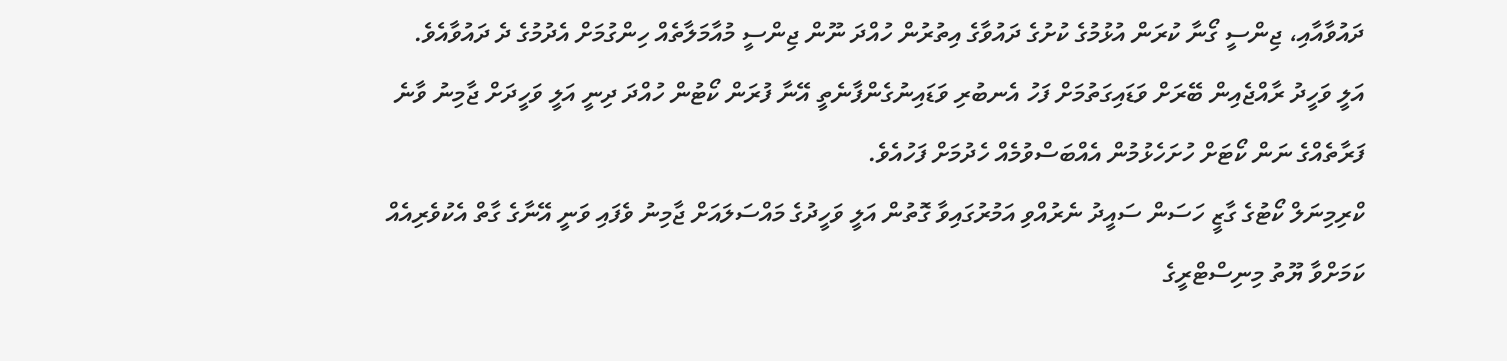ދައުވާއާއި، ޖިންސީ ގޯނާ ކުރަން އުޅުމުގެ ކުށުގެ ދައުވާގެ އިތުރުން ހުއްދަ ނޫން ޖިންސީ މުއާމަލާތެއް ހިންގުމަށް އެދުމުގެ ދެ ދައުވާއެވެ.
އަލީ ވަހީދު ރާއްޖެއިން ބޭރަށް ވަޑައިގަތުމަށް ފަހު އެނބުރި ވަޑައިނުގެންފާނެތީ އޭނާ ފުރަން ކޯޓުން ހުއްދަ ދިނީ އަލީ ވަހީދަށް ޖާމިނު ވާނެ ފަރާތެއްގެ ނަން ކޯޓަށް ހުށަހެޅުމުން އެއްބަސްވުމެއް ހެދުމަށް ފަހުއެވެ.
ކްރިމިނަލް ކޯޓުގެ ގާޒީ ހަސަން ސައީދު ނެރުއްވި އަމުރުގައިވާ ގޮތުން އަލީ ވަހީދުގެ މައްސަލައަށް ޖާމިނު ވެފައި ވަނީ އޭނާގެ ގާތް އެކުވެރިއެއް ކަމަށްވާ ޔޫތު މިނިސްޓްރީގެ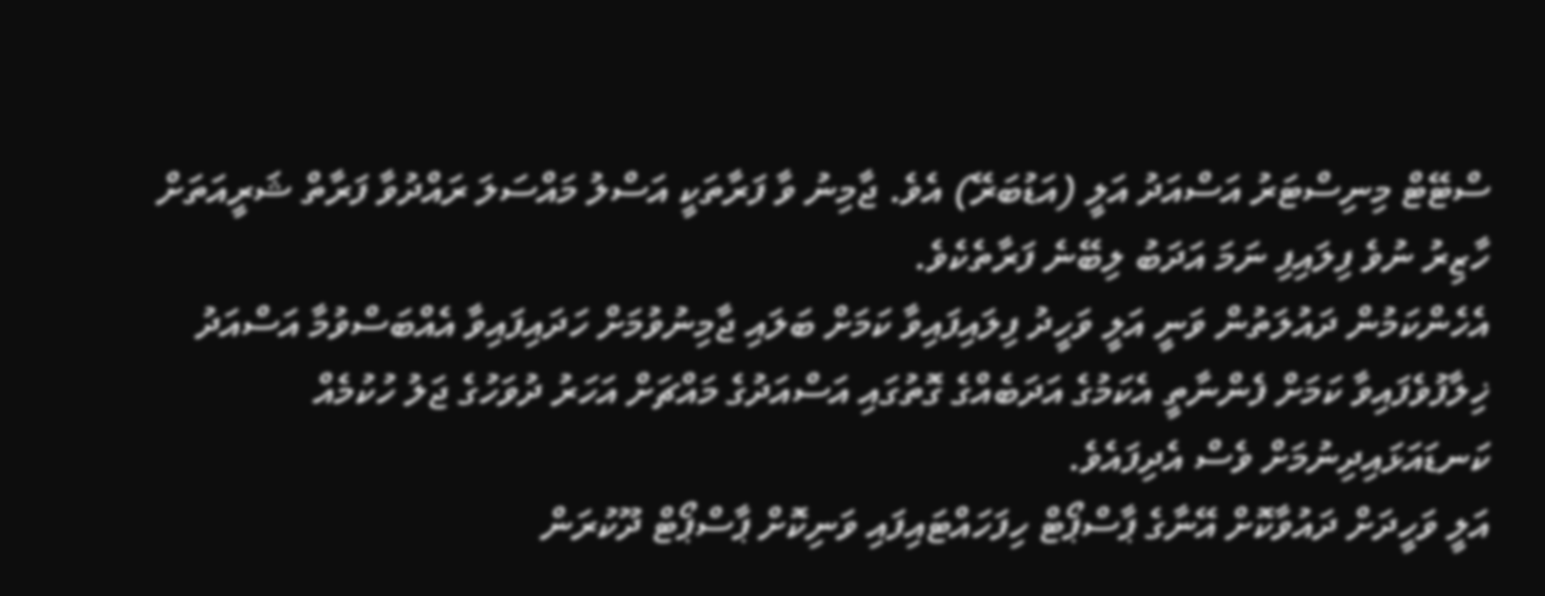ސްޓޭޓް މިނިސްޓަރު އަސްއަދު އަލީ (އަޑުބަރޭ) އެވެ. ޖާމިނު ވާ ފަރާތަކީ އަސްލު މައްސަލަ ރައްދުވާ ފަރާތް ޝަރީއަތަށް ހާޒިރު ނުވެ ފިލައިފި ނަމަ އަދަބު ލިބޭނެ ފަރާތެކެވެ.
އެހެންކަމުން ދައުލަތުން ވަނީ އަލީ ވަހީދު ފިލައިފައިވާ ކަމަށް ބަލައި ޖާމިނުވުމަށް ހަދައިފައިވާ އެއްބަސްވުމާ އަސްއަދު ޚިލާފުވެފައިވާ ކަމަށް ފެންނާތީ އެކަމުގެ އަދަބެއްގެ ގޮތުގައި އަސްއަދުގެ މައްޗަށް އަހަރު ދުވަހުގެ ޖަލު ހުކުމެއް ކަނޑައަޅައިދިނުމަށް ވެސް އެދިފައެވެ.
އަލީ ވަހީދަށް ދައުވާކޮށް އޭނާގެ ޕާސްޕޯޓް ހިފަހައްޓައިފައި ވަނިކޮށް ޕާސްޕޯޓް ދޫކުރަން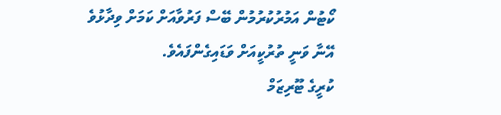ކޯޓުން އަމުރުކުރުމުން ބޭސް ފަރުވާއަށް ކަމަށް ވިދާޅުވެ އޭނާ ވަނީ ތުރުކީއަށް ވަޑައިގެންފައެވެ.
ކުރީގެ ޓޫރިޒަމް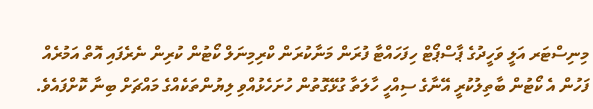މިނިސްޓަރ އަލީ ވަހީދުގެ ޕާސްޕޯޓް ހިފަހައްޓާ ފުރަން މަނާކުރަން ކްރިމިނަލް ކޯޓުން ކުރިން ނެރެފައި އޮތް އަމުރެއް ފަހުން އެ ކޯޓުން ބާތިލުކުރީ އޭނާގެ ސިއްހީ ހާލަތާ ގުޅޭގޮތުން ހުށަހެޅުއްވި ލިޔުންތަކެއްގެ މައްޗަށް ބިނާ ކޮށްފައެވެ.